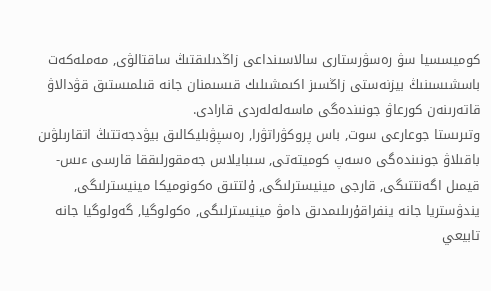كوميسسيا سۋ رەسۋرستارى سالاسىنداعى زاڭدىلىقتىڭ ساقتالۋى, مەملەكەت باسشىسىنىڭ بيزنەستى زاڭسىز اكىمشىلىك قىسىمنان جانە قىلمىستىق قۋدالاۋ قاتەرىنەن كورعاۋ جونىندەگى ماسەلەلەردى قارادى.
وتىرىستا جوعارعى سوت, باس پروكۋراتۋرا, رەسپۋبليكالىق بيۋدجەتتىڭ اتقارىلۋىن باقىلاۋ جونىندەگى ەسەپ كوميتەتى, سىبايلاس جەمقورلىققا قارسى ءىس-قيمىل اگەنتتىگى, قارجى مينيسترلىگى, ۇلتتىق ەكونوميكا مينيسترلىگى, يندۋستريا جانە ينفراقۇرىلىمدىق دامۋ مينيسترلىگى, ەكولوگيا, گەولوگيا جانە تابيعي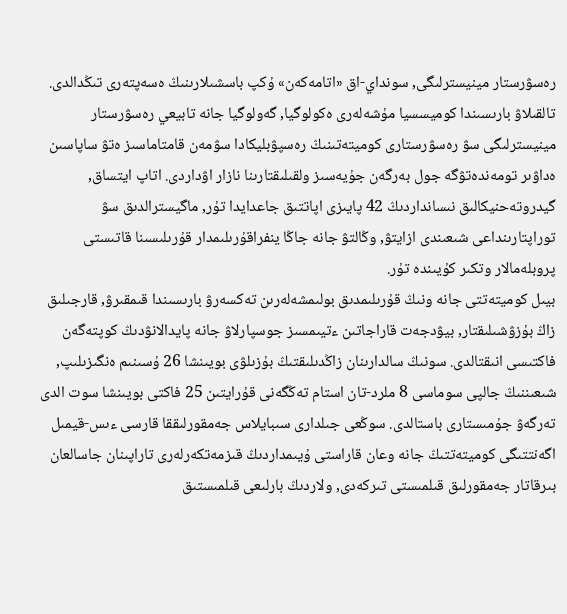رەسۋرستار مينيسترلىگى, سونداي-اق «اتامەكەن» ۇكپ باسشىلارىنىڭ ەسەپتەرى تىڭدالدى.
تالقىلاۋ بارىسىندا كوميسسيا مۇشەلەرى ەكولوگيا, گەولوگيا جانە تابيعي رەسۋرستار مينيسترلىگى سۋ رەسۋرستارى كوميتەتىنىڭ رەسپۋبليكادا سۋمەن قامتاماسىز ەتۋ ساپاسىن ەداۋىر تومەندەتۋگە جول بەرگەن جۇيەسىز ولقىلىقتارىنا نازار اۋداردى. اتاپ ايتساق, گيدروتەحنيكالىق نىسانداردىڭ 42 پايىزى اپاتتىق جاعدايدا تۇر, ماگيسترالدىق سۋ توراپتارىنداعى شىعىندى ازايتۋ, وڭالتۋ جانە جاڭا ينفراقۇرىلىمدار قۇرىلىسىنا قاتىستى پروبلەمالار وتكىر كۇيىندە تۇر.
بيىل كوميتەتتى جانە ونىڭ قۇرىلىمدىق بولىمشەلەرىن تەكسەرۋ بارىسىندا قىمقىرۋ, قارجىلىق زاڭ بۇزۋشىلىقتار, بيۋدجەت قاراجاتىن ءتيىمسىز جوسپارلاۋ جانە پايدالانۋدىڭ كوپتەگەن فاكتىسى انىقتالدى. سونىڭ سالدارىنان زاڭدىلىقتىڭ بۇزىلۋى بويىنشا 26 ۇسىنىم ەنگىزىلىپ, شىعىننىڭ جالپى سوماسى 8 ملرد-تان استام تەڭگەنى قۇرايتىن 25 فاكتى بويىنشا سوت الدى تەرگەۋ جۇمىستارى باستالدى. سوڭعى جىلدارى سىبايلاس جەمقورلىققا قارسى ءىس-قيمىل اگەنتتىگى كوميتەتتىڭ جانە وعان قاراستى ۇيىمداردىڭ قىزمەتكەرلەرى تاراپىنان جاسالعان بىرقاتار جەمقورلىق قىلمىستى تىركەدى, ولاردىڭ بارلىعى قىلمىستىق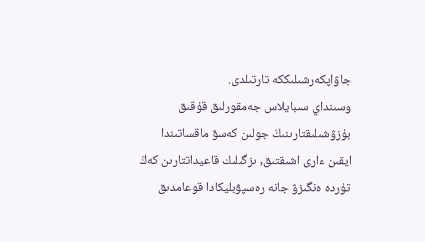جاۋاپكەرشىلىككە تارتىلدى.
وسىنداي سىبايلاس جەمقورلىق قۇقىق بۇزۋشىلىقتارىنىڭ جولىن كەسۋ ماقساتىندا ايقىن ءارى اشىقتىق, ىزگىلىك قاعيداتتارىن كەڭ تۇردە ەنگىزۋ جانە رەسپۋبليكادا قوعامدىق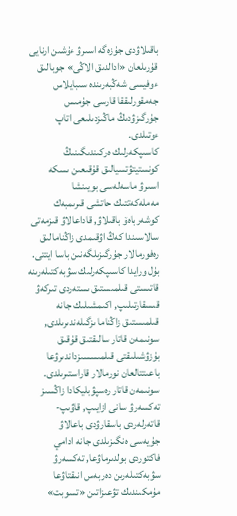باقىلاۋدى جۇزەگە اسىرۋ ءۇشىن ارنايى قۇرىلعان «ادالدىق الاڭى» جوبالىق ءوفيسى شەڭبەرىندە سىبايلاس جەمقورلىققا قارسى جۇمىس جۇرگىزۋدىڭ ماڭىزدىلىعى اتاپ ءوتىلدى.
كاسىپكەرلىك ەركىندىگىنىڭ كونستيتۋتسيالىق قۇقىعىن ىسكە اسىرۋ ماسەلەسى بويىنشا مەملەكەتتىك حاتشى قىرىمبەك كوشەرباەۆ باقىلاۋ, قاداعالاۋ قىزمەتى سالاسىندا كەڭ اۋقىمدى زاڭنامالىق رەفورمالار جۇرگىزىلگەنىن باسا ايتتى.
بۇل ورايدا كاسىپكەرلىك سۋبەكتىلەرىنە قاتىستى قىلمىستىق ىستەردى تىركەۋ قىسقارتىلىپ, اكىمشىلىك جانە قىلمىستىق زاڭناما ىزگىلەندىرىلدى, سونىمەن قاتار سالىقتىق قۇقىق بۇزۋشىلىقتى قىلمىسسىزداندىرۋعا باعىتتالعان نورمالار قاراستىرىلدى.
سونىمەن قاتار رەسپۋبليكادا زاڭسىز تەكسەرۋ سانى ازايىپ, قاۋىپ-قاتەرلەردى باسقارۋدى باعالاۋ جۇيەسى ەنگىزىلدى جانە ادامي فاكتوردى بولدىرماۋعا, تەكسەرۋ سۋبەكتىلەرىن دەربەس انىقتاۋعا مۇمكىندىك تۋعىزاتىن «تسوبت»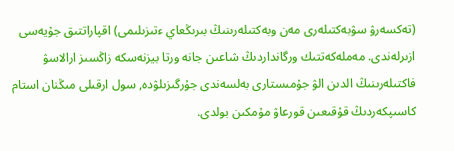(تەكسەرۋ سۋبەكتىلەرى مەن وبەكتىلەرىنىڭ بىرىڭعاي ءتىزىلىمى) اقپاراتتىق جۇيەسى ازىرلەندى. مەملەكەتتىك ورگانداردىڭ شاعىن جانە ورتا بيزنەسكە زاڭسىز ارالاسۋ فاكتىلەرىنىڭ الدىن الۋ جۇمىستارى بەلسەندى جۇرگىزىلۋدە, سول ارقىلى مىڭنان استام كاسىپكەردىڭ قۇقىعىن قورعاۋ مۇمكىن بولدى.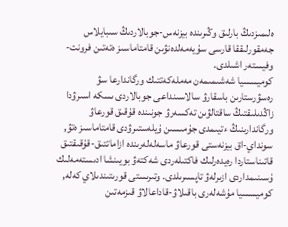ەلىمىزدىڭ بارلىق وڭىرىندە بيزنەس-جوبالاردىڭ سىبايلاس جەمقورلىققا قارسى سۇيەمەلدەنۋىن قامتاماسىز ەتەتىن فرونت-وفيستەر اشىلدى.
كوميسسيا شەشىمىمەن مەملەكەتتىك ورگاندارعا سۋ رەسۋرستارىن باسقارۋ سالاسىنداعى جوبالاردى ىسكە اسىرۋدا زاڭدىلىقتىڭ ساقتالۋىن تەكسەرۋ جونىندە قۇقىق قورعاۋ ورگاندارىنىڭ ءتيىمدى جۇمىسىن ۇيلەستىرۋدى قامتاماسىز ەتۋ, سونداي-اق بيزنەستى قورعاۋ ماسەلەلەرىندە ازاماتتىق-قۇقىقتىق قاتىناستاردا رەيدەرلىك فاكتىلەردى شەكتەۋ بويىنشا ادىستەمەلىك ۇسىنىمداردى ازىرلەۋ تاپسىرىلدى. وتىرىستى قورىتىندىلاي كەلە, كوميسسيا مۇشەلەرى باقىلاۋ-قاداعالاۋ قىزمەتىن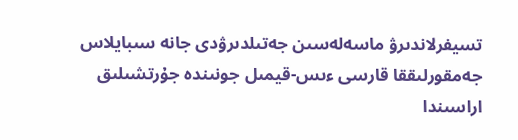تسيفرلاندىرۋ ماسەلەسىن جەتىلدىرۋدى جانە سىبايلاس جەمقورلىققا قارسى ءىس-قيمىل جونىندە جۇرتشىلىق اراسىندا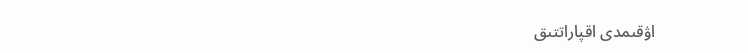اۋقىمدى اقپاراتتىق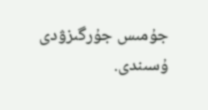جۇمىس جۇرگىزۋدى ۇسىندى.